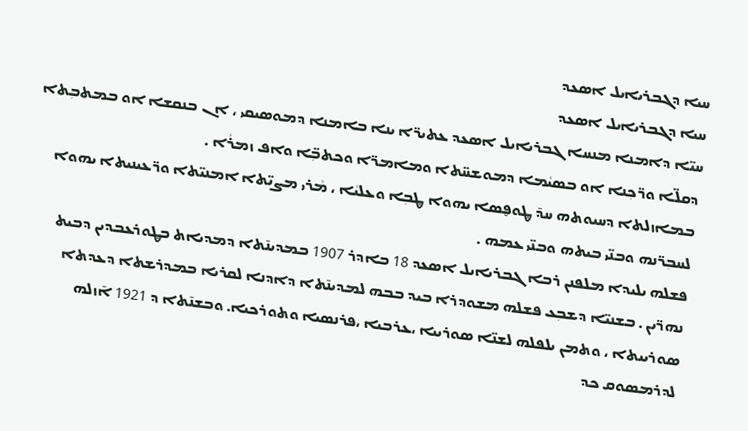ܚܝܐ ܕܓܒܪܝܐܝܠ ܐܣܥܕ
ܚܝܐ ܕܓܒܪܝܐܝܠ ܐܣܥܕ
ܚܝ̈ܐ ܕܐܡܢܐ ܡܢܚܐ ܓܒܪܝܐܝܠ ܐܣܥܕ ܥܬܝܪ̈ܐ ܝܢܐ ܒܐܡܢܐ ܕܡܘܣܝܩܝ ، ܐܢ ܒܢܩܫܐ ܐܘ ܒܡܬܒܼܬܐ ܕܩܠ̈ܐ ܘܪ̈ܟܼܢܐ ܐܘ ܒܣܝܵܡܐ ܕܡܘܫܚ̈ܬܐ ܘܡܐܡܪ̈ܐ ܘܟܬܒܼ̈ܐ ܘܐܦ ܙܡܪܵܐ .
ܒܡܐܙܠܬܐ ܕܚܝܘܬܗ ܚܕ̄ ܜܘܦ̮ܣܐ ܝܗܘܐ ܜܒܼܐ ܘܥܠܝܵܐ ، ܡܵܪܝ ܡܨܝ̈ܬܐ ܐܡܢܝ̈ܬܐ ܘܪ̈ܥܝܢܝܬܐ ܝܗܘܐ ܠܚܒܼܪ̈ܢܗ ܘܒܢ̈ܝ ܒܝܬܗ ܘܒܢ̈ܝ ܥܡܗ .
ܦܫܠܗ ܝܠܝܕܐ ܡܠܦܢܢ ܪܒܐ ܓܒܪܝܐܝܠ ܐܣܥܕ 18 ܒܐܕܪ 1907 ܒܡܕܝܢ̄ܬܐ ܕܡܕܝܐܬ ܒܜܘܪܥܒܕܝܢ ܕܒܝܬ ܢܗܪ̈ܝܢ . ܒܫܢܝ̈ܐ ܕܫܒܼܥ ܦܫܠܗ ܡܫܘܕܪܐ ܒܝܕ ܒܒܗ ܠܡܕܝܢ̄ܬܐ ܕܐܕܢܐ ܠܩܪܝܐ ܒܡܕܪܫܬܐ ܕܥܕܬܐ ܣܘܪܝܝܬܐ ، ܘܬܡܢ ܝܠܦܠܗ ܠܫܢ̈ܐ ܣܘܪܝܝܐ ،ܥܪܒܝܐ ،ܦܪܢܣܝܐ ܘܬܘܪܟܝܐ. ܘܒܫܢ̄ܬܐ ܕ 1921 ܐ̄ܙܠܗ ܠܕܪܡܣܘܩ ܟܕ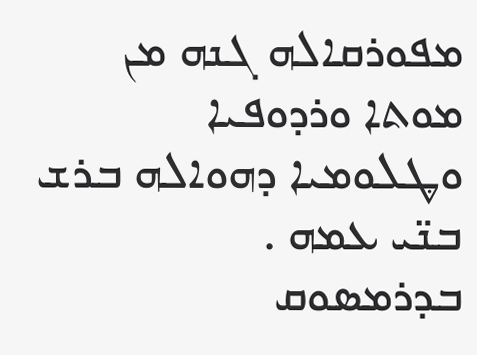ܡܦܘܪܩܐܠܗ ܓܢܗ ܡܢ ܡܘܬܐ ܘܪܕܘܦܝܐ ܘܜܠܘܡܝܐ ܕܗܘܐܠܗ ܒܪܫ ܒܢ̈ܝ ܥܡܗ .
ܒܕܪܡܣܘܩ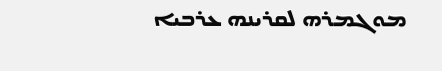ܡܘܓܡܪܗ ܠܩܪܝܢܗ ܥܪܒܝܐ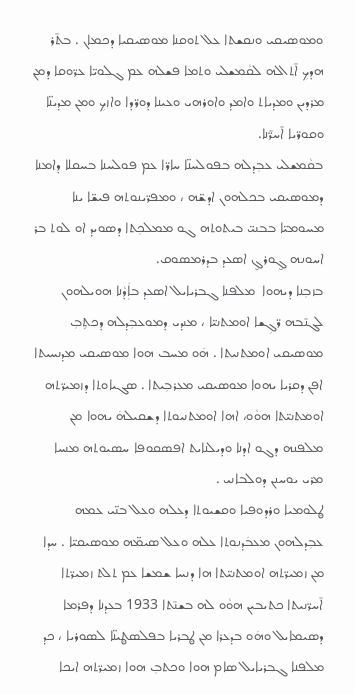ܘܡܘܣܝܩܝ ܘܢܩܫܬܐ ܥܠ ܬܘܩܢܐ ܡܘܣܝܩܝܐ ܕܟܡܐܢ . ܒܬ̄ܪ ܗܕܟܼ ܐ̄ܬܐܠܗ ܠܩܵܡܫܠܝ ܘܬܡܐ ܦܫܠܗ ܥܡ ܓܠܘܝ̈ܐ ܥܪ̈ܘܩܐ ܕܡܢ ܡܪܕܝܢ ܘܡܕܝܐܬ ܘܐܡܕ ܘܐܘܪܗܝ ܘܥܝܢܐ ܕܘܪ̈ܕܐ ܘܐܙܟܼ ܘܡܢ ܡܕܝܢ̈ܐ ܘܩܘܪ̈ܝܐ ܐ̄ܚܪ̈̄ܢܐ.
ܒܩܵܡܫܠܝ ܥܒܼܕܠܗ ܒܦܘܠܚܢ̈ܐ ܚܐܪ̈ܐ ܥܡ ܦܘܠܚܢܐ ܒܚܩܠܐ ܕܐܡܢܐ ܕܡܘܣܝܩܝ ܒܟܠܗܘܢ ܐܕܫ̈ܗ ، ܘܡܦܪ̈ܝܢܘܬܗ ܦܝܫ̈ܐ ܝܢܐ ܡܚܘܡܝ̈ܐ ܒܒܢܝ̈ ܒܝܬܘܬܗ ܓܘ ܡܡܠܟܼܬܐ ܕܣܘܝܕ ܐܘ ܠܘܬ ܒܪ ܐܚܘܢܗ ܓ̮ܘܪܓ̮ ܐܣܥܕ ܒܕܪܡܣܘܩ.
ܒܙܒܼܢܐ ܕܝܗܘܐ  ܡܠܦܢܐ ܓܒܪܝܐܝܠ ܐܣܥܕ ܒܐܲܕܵܢܐ ܗܘܝܠܗܘܢ ܠܓܢ̄ܒܗ ܪ̈ܓܼܫܐ ܐܘܡܬܢܝ̈ܐ ، ܡܢܕܝ ܕܡܘܥܒܼܕܠܗ ܕܟܬܹܒܼ ܡܘܣܝܩܝ ܐܘܡܬܢܝܬܐ . ܗܿܘ ܡܚܒ ܗܘܐ ܡܘܣܝܩܝ ܡܕܢܚܝܬܐ ܐܦܢ ܕܩܪܝܐ ܝܗܘܐ ܡܘܣܝܩܝ ܡܥܪܒܼܝܬܐ . ܣܓܝܐܘܬܐ ܕܙܡܝܪ̈ܬܗ ܐܘܡܬܢܝ̈ܬܐ ܗܘܵܘ، ܐܗܐ ܐܘܡܬܢܝܘܬܐ ܕܫܩܝܠܗܿ ܝܗܘܐ ܡܢ ܡܠܦܢܗ ܕܓܘ ܐܕܢܐ ܘܕܝܠܢܐܝܬ ܐܦܣܩܘܦܐ ܚܣܝܘܬܗ ܡܢܚܐ ܡܪܝ ܝܘܚܢܢ ܕܘܠܒܐܢܝ .
ܜܠܘܡܝܐ ܘܪܕܘܦܝܐ ܘܩܫܝܘܬܐ ܕܥܠܗ ܘܥܠ ܒܢ̈ܝ ܥܡܗ ܥܒܼܕܠܗܘܢ ܡܥܒܿܕܢܘܬܐ ܥܠܗ ܘܥܠ ܣܝܡ̈ܗ ܡܘܣܝܩܝ̈ܐ . ܚܕܐ ܡܢ ܙܡܝܪ̈ܬܗ ܐܘܡܬܢܝ̈ܬܐ ܗܐ ܕܢܚܐ ܫܡܫܐ ܥܡ ܬܠܬ ܙܡܝܪ̈ܬܐ ܐ̄ܚܪ̈ܢܝܬܐ ܟܬܝܒܝܢ ܗܘܵܘ ܠܗ ܒܫܢ̄ܬܐ 1933 ܒܥܕܢܐ ܕܦܪܡܐ ܕܣܝܡܐܝܠ ܘܗܿܘ ܒܕܥܪܐ ܡܢ ܜܒܪܝܐ ܒܦܠܣܜܝܢ̈ܐ ܠܣܘܪܝܐ ، ܟܕ ܡܠܦܢܐ ܓܒܪܝܐܝܠ ܣܐܡ ܗܘܐ ܘܟܬܒܼ ܗܘܐ ܙܡܝܪ̈ܬܗ ܐܝܟܐ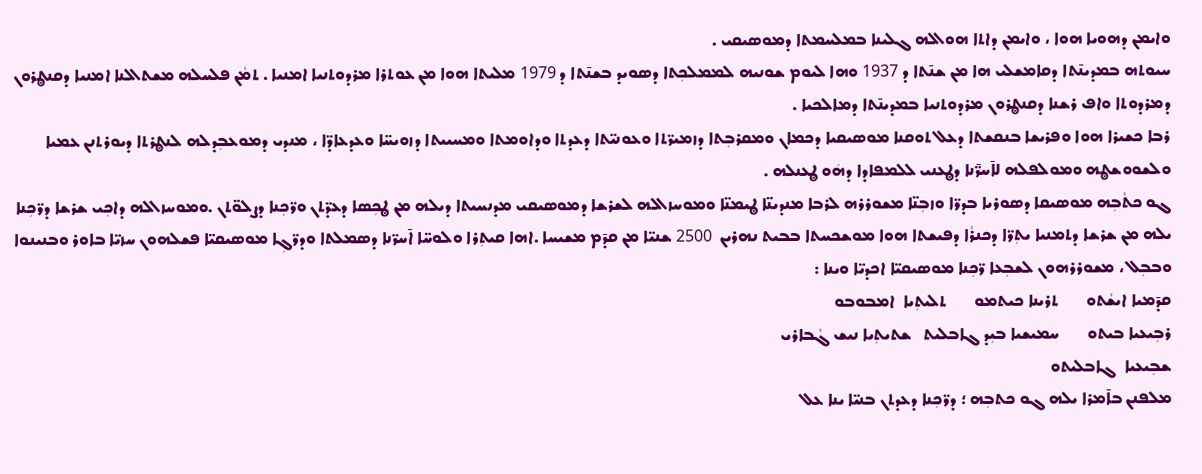ܘܐܝܡܢ ܕܗܘܝܐ ܗܘܐ ، ܘܐܝܡܢ ܕܐܬܐ ܗܘܐܠܗ ܓܠܝܢܐ ܒܡܠܚܡܬܐ ܕܡܘܣܝܩܝ .
ܚܝܘܬܗ ܒܡܕܝܢ̄ܬܐ ܕܩܐܡܫܠܝ ܗܐ ܡܢ ܫܢ̄ܬܐ ܕ 1937 ܘܗܐ ܠܝܘܡ ܫܘܢܝܗ ܠܡܡܠܟܼܬܐ ܕܣܘܝܕ ܒܫܢ̄ܬܐ ܕ 1979 ܡܠܝܬܐ ܗܘܐ ܡܢ ܥܘܬܪܐ ܡܪܕܘܬܢܝܐ ܐܡܢܝܐ . ܬܡܵܢ ܦܠܚܠܗ ܡܫܬܐܠܢܐ ܐܡܢܝܐ ܕܩܢܜܪܘܢ ܕܡܪܕܘܬܐ ܘܐܦ ܪܫܢܐ ܕܩܢܜܪܘܢ ܡܪܕܘܬܢܝܐ ܒܡܕܝܢ̄ܬܐ ܕܡܐܠܟܝܐ .
ܪܒܐ ܟܫܝܪܐ ܗܘܐ ܘܦܪܝܫܐ ܒܢܩܫܬܐ ܕܥܠ ܬܘܩܢܐ ܡܘܣܝܩܝܐ ܕܟܡܐܢ ܘܡܩܪܒܼܬܐ ܕܙܡܝܪ̈ܬܐ ܘܥܘܢܝ̈ܬܐ ܕܥܕܬܐ ܘܕܐܘܡܬܐ ܘܡܚܝܝܬܐ ܕܙܘܝܚ̈ܐ ܘܥܕܥܐܕ̈ܐ ، ܡܢܕܝ ܕܡܘܥܒܼܕܠܗ ܠܢܜܪܬܐ ܕܝܘܪܬܢܢ ܥܡܝܐ ܘܠܫܘܘܫܜܗ ܘܡܘܠܦܠܗ ܠܐ̄ܚܪ̈̄ܢܐ ܕܜܥܢܝ ܠܠܡܦܐܕܐ ܕܗܿܘ ܜܥܢܠܗ .
ܓܘ ܟܬܵܒܼܗ ܡܘܣܝܩܐ ܕܣܘܪܝܐ ܒܕܪ̈ܐ ܘܙܒܼܢ̈ܐ ܡܫܘܪܪܗ ܠܪܒܐ ܡܢܕܝܢ̈ܐ ܜܝܡܢ̈ܐ ܘܡܘܚܙܐܠܗ ܠܫܪܫܐ ܕܡܘܣܝܩܝ ܡܕܢܚܝܬܐ ܕܝܠܗ ܡܢ ܜܟܼܣܐ ܕܥܕ̈ܬܢ ܘܪ̈ܟܼܢܐ ܕܨܠܘ̈ܬܢ .ܘܡܘܚܙܐܠܗ ܕܐܟܼܝ ܫܪܫܐ ܕܪ̈ܟܼܢܐ ܝܠܗ ܡܢ ܫܪܫܐ ܕܬܡܢܝܐ ܝܬܼܪ̈ܐ ܕܟܢܪܵܐ ܕܦܝܫܬܐ ܗܘܐ ܡܘܫܟܚܬܐ ܒܒܝܬ ܢܗܪܝܢ  2500 ܫܢܝ̈ܐ ܡܢ ܩܕ̄ܡ ܡܫܝܚܐ .ܐܗܐ ܩܝܬܼܪܐ ܘܠܘܚ̈ܐ ܐ̄ܚܪ̈ܢܐ ܕܣܡܠܬܐ ܘܕܪ̈ܓܼܐ ܡܘܣܝܩܝ̈ܐ ܦܫܠܗܘܢ ܚܙܝ̈ܐ ܒܐܘܪ ܘܒܢܝܢܘܐ ܘܒܒܼܠ ، ܡܫܘܪܪܗܘܢ ܠܫܒܼܥܐ ܪ̈ܟܼܢܐ ܡܘܣܝܩܝ̈ܐ ܐܟܕܝ̈ܐ ܘܝܢܐ :
ܩܕ̄ܡܝܐ ܐܝܫܵܬܘ       ܬܪܝܢܐ ܟܝܬܡܘ       ܬܠܝܬܼܝܐ  ܐܡܒܘܒܘ
ܪܒܼܝܥܝܐ ܒܝܬܘ       ܚܡܝܫܝܐ ܒܝܼܕ ܓܐܒܠܝܬ   ܫܬܝܬܼܝܐ ܢܝܫ ܓܵܒܐܪܝ
ܫܒܼܝܥܝܐ  ܓܐܒܠܝܬܘ
ܡܠܦܢܢ ܒܐ̄ܡܪܐ ܝܠܗ ܓܘ ܟܬܒܼܗ ؛ ܕܪ̈ܟܼܢܐ ܕܥܕܬܢ ܒܢܝ̈ܐ ܝܢܐ ܥܠ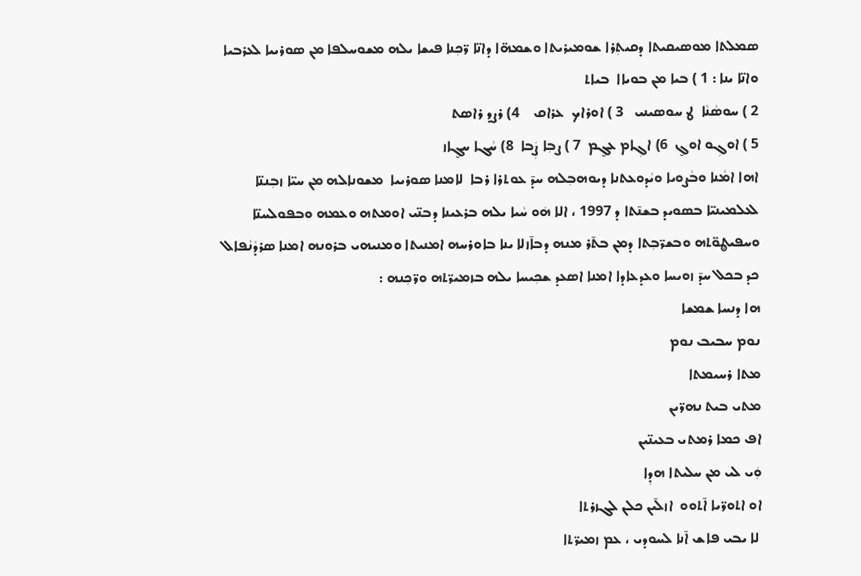ܣܡܠܬܐ ܡܘܣܝܩܝܬܐ ܕܩܝܬܼܪܐ ܫܘܡܝܪܝܬܐ ܘܫܡܗ̈ܐ ܕܐܢ̈ܐ ܪ̈ܟܼܢܐ ܦܝܫܐ ܝܠܗ ܡܫܘܚܠܦܐ ܡܢ ܣܘܪܝܝܐ ܠܥܪܒܝܐ ܘܐܢ̈ܐ ܝܢܐ : 1 ) ܒܝܐ ܡܢ ܒܘܝܐܐ  ܒܝܐܬ
2 ) ܚܘܣܵܢܵܐ  ܛ ܚܘܣܝܢܝ   3 ) ܐܘܪܐܟ  ܥܪܐܩ    4) ܪܨܕ ܪܐܣܬ
5 ) ܐܘܓܼܘ ܐܘܓ̮  6) ܐܓܼܐܡ ܥܓ̮ܡ  7 ) ܨܒܼܐ ܨܲܒܐ  8) ܚܵܓܐ ܚܓ̮ܐܙ
ܐܗܐ ܐܡܵܢܐ ܘܒܵܨܘܝܐ ܘܝܵܕܘܥܬܢܐ ܕܝܘܗܒܼܠܗ ܚܕ̄ ܥܘܬܪܐ ܪܒܐ  ܠܐܡܢܐ ܣܘܪܝܝܐ  ܡܫܘܢܐܠܗ ܡܢ ܚܝ̈ܐ ܙܒܼܢܢ̈ܐ ܠܥܠܡܝܢܝ̈ܐ ܒܣܘܝܕ ܒܫܢ̄ܬܐ ܕ 1997 ، ܐܠܐ ܗܿܘ ܚܵܝܐ ܝܠܗ ܒܪܥܝܢܐ ܕܒܢ̈ܝ ܐܘܡܬܗ ܘܥܡܗ ܘܒܦܘܠܚܢ̈ܐ ܘܚܦܝܜܘ̈ܬܗ ܘܒܫܪ̈ܒܼܬܐ ܕܡܢ ܒܬ̄ܪ ܡܢܗ ܕܒܐ̄ܙܠܐ ܝܢܐ ܒܐܘܪܚܗ ܐܡܢܝܬܐ ܘܡܢܝܗܝ ܒܪܘܢܗ ܐܡܢܐ ܣܪܕܵܢܵܦܐܠ
ܟܕ ܒܟܠ ܚܕ̄ ܙܘܝܚܐ ܘܥܕܥܐܕܐ ܐܡܢܐ ܐܣܥܕ ܫܟܼܝܚܐ ܝܠܗ ܒܙܡܝܪ̈ܬܗ ܘܪ̈ܟܼܢܗ :
ܗܐ ܕܢܚܐ ܫܡܫܐ
ܢܘܡ ܚܒܝܒ ܢܘܡ
ܡܬܐ ܪܚܝܡܬܐ
ܡܬܝ ܒܝܬ ܢܗܪ̈ܝܢ
ܐܦ ܟܡܐ ܪܡܬܝ ܒܥܝܢ̈ܝܢ
ܘܲܝ ܠܝ ܡܢ ܚܠܝܬܐ ܗܕܼܐ
ܐܘ ܐܬܘܪ̈ܝܐ ܐ̄ܬܘܘ  ܐܙܠ̄ܝܢ ܟܠܢ ܠܓܙܪܬܐ
 ܠܐ ܝܒܝ ܦܐܫ ܐ̄ܢܐ ܠܚܘܕܝ ، ܥܡ ܙܡܝܪ̈ܬܐ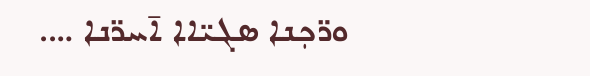ܘܪ̈ܟܼܢܐ ܣܓܝ̈ܐܐ ܐ̄ܚܪ̈ܢܐ ….